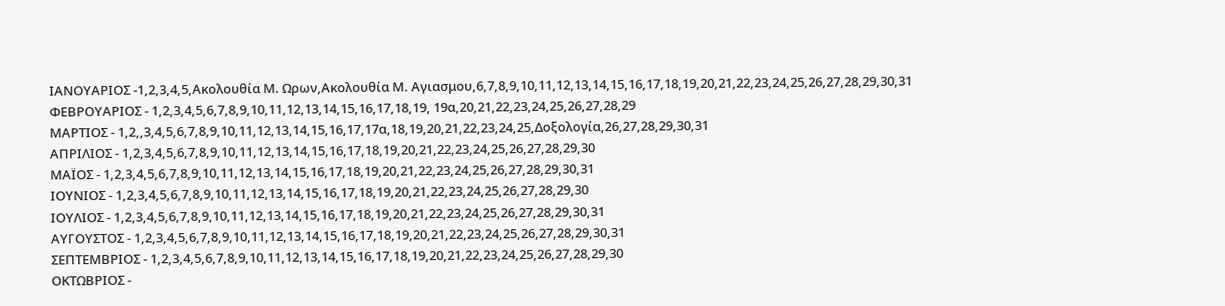ΙΑΝΟΥΑΡΙΟΣ -1,2,3,4,5,Ακολουθία Μ. Ωρων,Ακολουθία Μ. Αγιασμου,6,7,8,9,10,11,12,13,14,15,16,17,18,19,20,21,22,23,24,25,26,27,28,29,30,31
ΦΕΒΡΟΥΑΡΙΟΣ - 1,2,3,4,5,6,7,8,9,10,11,12,13,14,15,16,17,18,19, 19α,20,21,22,23,24,25,26,27,28,29
ΜΑΡΤΙΟΣ - 1,2,,3,4,5,6,7,8,9,10,11,12,13,14,15,16,17,17α,18,19,20,21,22,23,24,25,Δοξολογία,26,27,28,29,30,31
ΑΠΡΙΛΙΟΣ - 1,2,3,4,5,6,7,8,9,10,11,12,13,14,15,16,17,18,19,20,21,22,23,24,25,26,27,28,29,30
ΜΑΪΟΣ - 1,2,3,4,5,6,7,8,9,10,11,12,13,14,15,16,17,18,19,20,21,22,23,24,25,26,27,28,29,30,31
ΙΟΥΝΙΟΣ - 1,2,3,4,5,6,7,8,9,10,11,12,13,14,15,16,17,18,19,20,21,22,23,24,25,26,27,28,29,30
ΙΟΥΛΙΟΣ - 1,2,3,4,5,6,7,8,9,10,11,12,13,14,15,16,17,18,19,20,21,22,23,24,25,26,27,28,29,30,31
ΑΥΓΟΥΣΤΟΣ - 1,2,3,4,5,6,7,8,9,10,11,12,13,14,15,16,17,18,19,20,21,22,23,24,25,26,27,28,29,30,31
ΣΕΠΤΕΜΒΡΙΟΣ - 1,2,3,4,5,6,7,8,9,10,11,12,13,14,15,16,17,18,19,20,21,22,23,24,25,26,27,28,29,30
ΟΚΤΩΒΡΙΟΣ -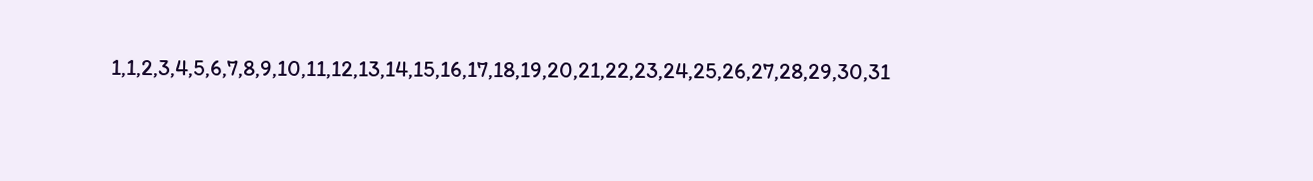1,1,2,3,4,5,6,7,8,9,10,11,12,13,14,15,16,17,18,19,20,21,22,23,24,25,26,27,28,29,30,31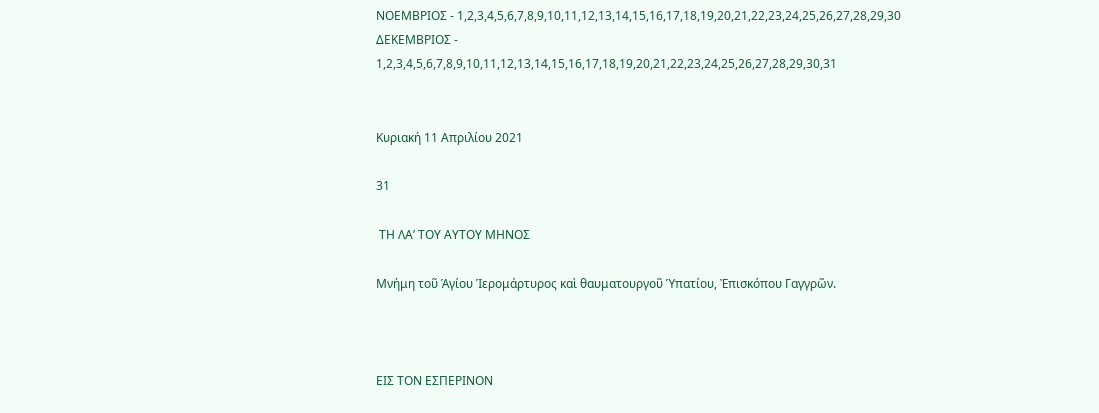ΝΟΕΜΒΡΙΟΣ - 1,2,3,4,5,6,7,8,9,10,11,12,13,14,15,16,17,18,19,20,21,22,23,24,25,26,27,28,29,30
ΔΕΚΕΜΒΡΙΟΣ - 1,2,3,4,5,6,7,8,9,10,11,12,13,14,15,16,17,18,19,20,21,22,23,24,25,26,27,28,29,30,31


Κυριακή 11 Απριλίου 2021

31

 ΤΗ ΛΑ’ ΤΟΥ ΑΥΤΟΥ ΜΗΝΟΣ

Μνήμη τοῦ Ἁγίου Ἱερομάρτυρος καὶ θαυματουργοῦ Ὑπατίου, Ἐπισκόπου Γαγγρῶν.



ΕΙΣ ΤΟΝ ΕΣΠΕΡΙΝΟΝ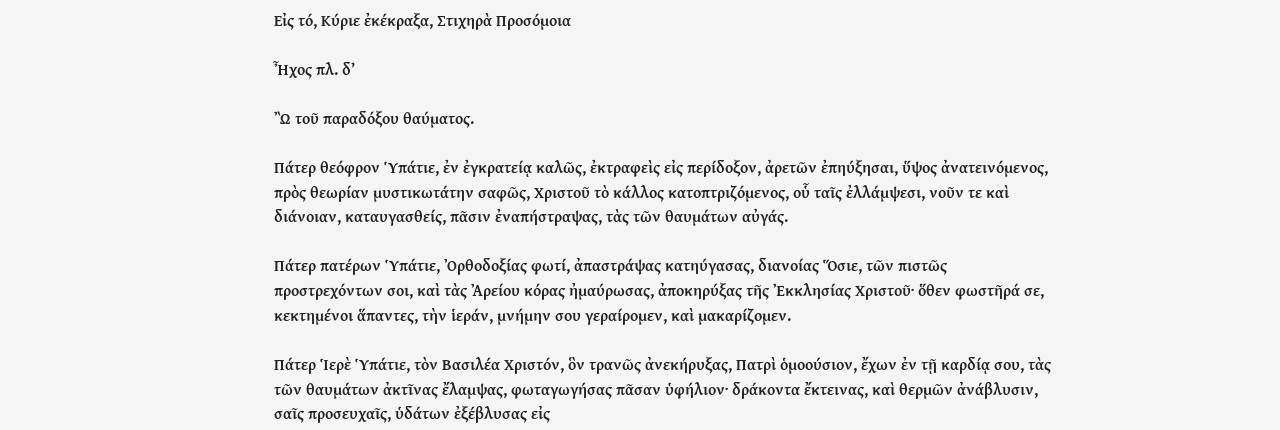Εἰς τό, Κύριε ἐκέκραξα, Στιχηρὰ Προσόμοια

Ἦχος πλ. δ’

Ὢ τοῦ παραδόξου θαύματος.

Πάτερ θεόφρον Ὑπάτιε, ἐν ἐγκρατείᾳ καλῶς, ἐκτραφεὶς εἰς περίδοξον, ἀρετῶν ἐπηύξησαι, ὕψος ἀνατεινόμενος, πρὸς θεωρίαν μυστικωτάτην σαφῶς, Χριστοῦ τὸ κάλλος κατοπτριζόμενος, οὗ ταῖς ἐλλάμψεσι, νοῦν τε καὶ διάνοιαν, καταυγασθείς, πᾶσιν ἐναπήστραψας, τὰς τῶν θαυμάτων αὐγάς.

Πάτερ πατέρων Ὑπάτιε, Ὀρθοδοξίας φωτί, ἀπαστράψας κατηύγασας, διανοίας Ὅσιε, τῶν πιστῶς προστρεχόντων σοι, καὶ τὰς Ἀρείου κόρας ἠμαύρωσας, ἀποκηρύξας τῆς Ἐκκλησίας Χριστοῦ· ὅθεν φωστῆρά σε, κεκτημένοι ἅπαντες, τὴν ἱεράν, μνήμην σου γεραίρομεν, καὶ μακαρίζομεν.

Πάτερ Ἱερὲ Ὑπάτιε, τὸν Βασιλέα Χριστόν, ὃν τρανῶς ἀνεκήρυξας, Πατρὶ ὁμοούσιον, ἔχων ἐν τῇ καρδίᾳ σου, τὰς τῶν θαυμάτων ἀκτῖνας ἔλαμψας, φωταγωγήσας πᾶσαν ὑφήλιον· δράκοντα ἔκτεινας, καὶ θερμῶν ἀνάβλυσιν, σαῖς προσευχαῖς, ὑδάτων ἐξέβλυσας εἰς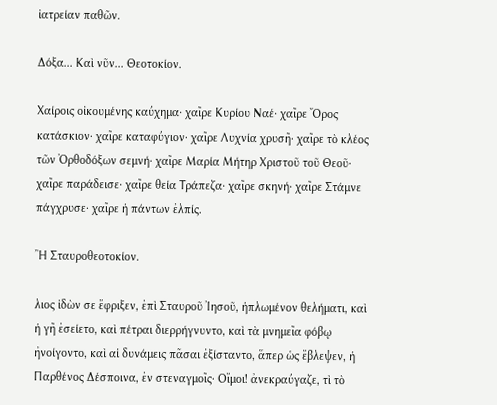ἰατρείαν παθῶν.

Δόξα... Καὶ νῦν... Θεοτοκίον.

Χαίροις οἰκουμένης καύχημα· χαῖρε Κυρίου Ναέ· χαῖρε Ὄρος κατάσκιον· χαῖρε καταφύγιον· χαῖρε Λυχνία χρυσῆ· χαῖρε τὸ κλέος τῶν Ὀρθοδόξων σεμνή· χαῖρε Μαρία Μήτηρ Χριστοῦ τοῦ Θεοῦ· χαῖρε παράδεισε· χαῖρε θεία Τράπεζα· χαῖρε σκηνή· χαῖρε Στάμνε πάγχρυσε· χαῖρε ἡ πάντων ἐλπίς.

Ἢ Σταυροθεοτοκίον.

λιος ἰδὼν σε ἔφριξεν, ἐπὶ Σταυροῦ Ἰησοῦ, ἡπλωμένον θελήματι, καὶ ἡ γῆ ἐσείετο, καὶ πέτραι διερρήγνυντο, καὶ τὰ μνημεῖα φόβῳ ἠνοίγοντο, καὶ αἱ δυνάμεις πᾶσαι ἐξίσταντο, ἅπερ ὡς ἔβλεψεν, ἡ Παρθένος Δέσποινα, ἐν στεναγμοῖς· Οἴμοι! ἀνεκραύγαζε, τὶ τὸ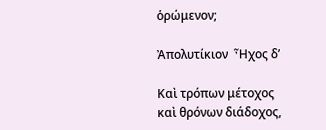ὁρώμενον;

Ἀπολυτίκιον  Ἦχος δ’

Καὶ τρόπων μέτοχος καὶ θρόνων διάδοχος,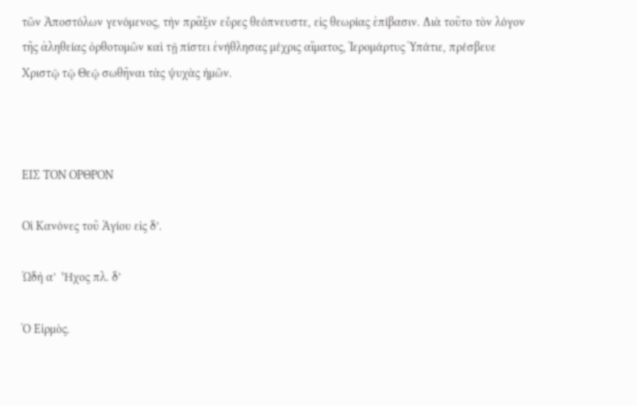τῶν Ἀποστόλων γενόμενος, τὴν πρᾶξιν εὗρες θεόπνευστε, εἰς θεωρίας ἐπίβασιν. Διὰ τοῦτο τὸν λόγον τῆς ἀληθείας ὀρθοτομῶν καὶ τῇ πίστει ἐνήθλησας μέχρις αἵματος, Ἱερομάρτυς Ὑπάτιε, πρέσβευε Χριστῷ τῷ Θεῷ σωθῆναι τὰς ψυχὰς ἡμῶν.



ΕΙΣ ΤΟΝ ΟΡΘΡΟΝ

Οἱ Κανόνες τοῦ Ἁγίου εἰς δ’.

Ὠδὴ α’  Ἦχος πλ. δ’

Ὁ Εἱρμὸς.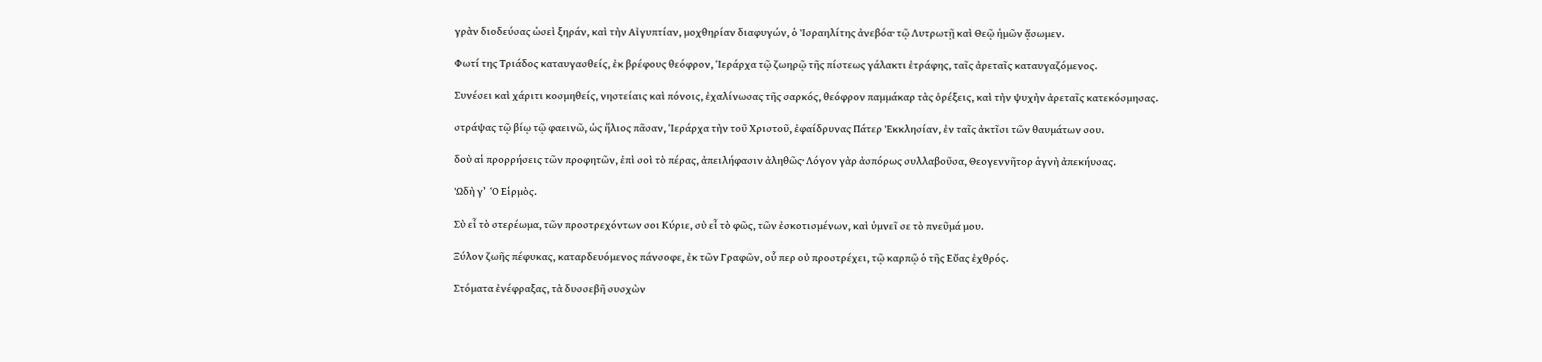γρὰν διοδεύσας ὡσεὶ ξηράν, καὶ τὴν Αἰγυπτίαν, μοχθηρίαν διαφυγών, ὁ Ἰσραηλίτης ἀνεβόα· τῷ Λυτρωτῇ καὶ Θεῷ ἡμῶν ᾄσωμεν.

Φωτί της Τριάδος καταυγασθείς, ἐκ βρέφους θεόφρον, Ἱεράρχα τῷ ζωηρῷ τῆς πίστεως γάλακτι ἐτράφης, ταῖς ἀρεταῖς καταυγαζόμενος.

Συνέσει καὶ χάριτι κοσμηθείς, νηστείαις καὶ πόνοις, ἐχαλίνωσας τῆς σαρκός, θεόφρον παμμάκαρ τὰς ὀρέξεις, καὶ τὴν ψυχὴν ἀρεταῖς κατεκόσμησας.

στράψας τῷ βίῳ τῷ φαεινῶ, ὡς ἥλιος πᾶσαν, Ἱεράρχα τὴν τοῦ Χριστοῦ, ἐφαίδρυνας Πάτερ Ἐκκλησίαν, ἐν ταῖς ἀκτῖσι τῶν θαυμάτων σου.

δοὺ αἱ προρρήσεις τῶν προφητῶν, ἐπὶ σοὶ τὸ πέρας, ἀπειλήφασιν ἀληθῶς· Λόγον γὰρ ἀσπόρως συλλαβοῦσα, Θεογεννῆτορ ἁγνὴ ἀπεκήυσας.

Ὠδὴ γ’  Ὁ Εἱρμὸς.

Σὺ εἶ τὸ στερέωμα, τῶν προστρεχόντων σοι Κύριε, σὺ εἶ τὸ φῶς, τῶν ἐσκοτισμένων, καὶ ὑμνεῖ σε τὸ πνεῦμά μου.

Ξύλον ζωῆς πέφυκας, καταρδευόμενος πάνσοφε, ἐκ τῶν Γραφῶν, οὗ περ οὐ προστρέχει, τῷ καρπῷ ὁ τῆς Εὔας ἐχθρός.

Στόματα ἐνέφραξας, τὰ δυσσεβῆ συσχὼν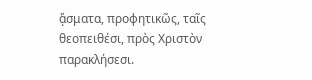ᾄσματα, προφητικῶς, ταῖς θεοπειθέσι, πρὸς Χριστὸν παρακλήσεσι.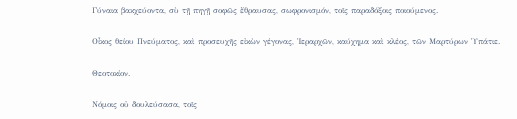Γύναια βακχεύοντα, σὺ τῇ πηγῇ σοφῶς ἔθραυσας, σωφρονισμόν, τοῖς παραδόξοις ποιούμενος.

Οἶκος θείου Πνεύματος, καὶ προσευχῆς εἰκὼν γέγονας, Ἱεραρχῶν, καύχημα καὶ κλέος, τῶν Μαρτύρων Ὑπάτιε.

Θεοτοκίον.

Νόμοις οὐ δουλεύσασα, τοῖς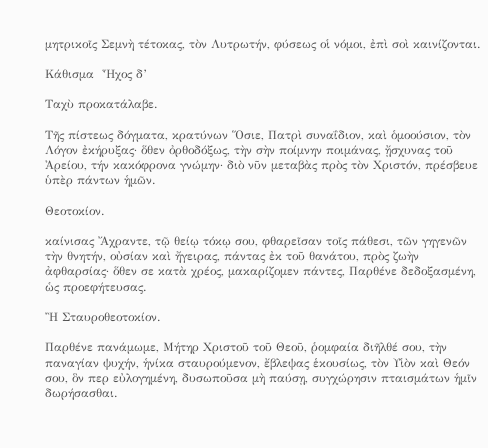μητρικοῖς Σεμνὴ τέτοκας, τὸν Λυτρωτήν, φύσεως οἱ νόμοι, ἐπὶ σοὶ καινίζονται.

Κάθισμα  Ἦχος δ’

Ταχὺ προκατάλαβε.

Τῆς πίστεως δόγματα, κρατύνων Ὅσιε, Πατρὶ συναΐδιον, καὶ ὁμοούσιον, τὸν Λόγον ἐκήρυξας· ὅθεν ὀρθοδόξως, τὴν σὴν ποίμνην ποιμάνας, ᾔσχυνας τοῦ Ἀρείου, τήν κακόφρονα γνώμην· διὸ νῦν μεταβὰς πρὸς τὸν Χριστόν, πρέσβευε ὑπὲρ πάντων ἡμῶν.

Θεοτοκίον.

καίνισας Ἄχραντε, τῷ θείῳ τόκῳ σου, φθαρεῖσαν τοῖς πάθεσι, τῶν γηγενῶν τὴν θνητήν, οὐσίαν καὶ ἤγειρας, πάντας ἐκ τοῦ θανάτου, πρὸς ζωὴν ἀφθαρσίας· ὅθεν σε κατὰ χρέος, μακαρίζομεν πάντες, Παρθένε δεδοξασμένη, ὡς προεφήτευσας.

Ἢ Σταυροθεοτοκίον.

Παρθένε πανάμωμε, Μήτηρ Χριστοῦ τοῦ Θεοῦ, ῥομφαία διῆλθέ σου, τὴν παναγίαν ψυχήν, ἡνίκα σταυρούμενον, ἔβλεψας ἑκουσίως, τὸν Υἱὸν καὶ Θεόν σου, ὃν περ εὐλογημένη, δυσωποῦσα μὴ παύσῃ, συγχώρησιν πταισμάτων ἡμῖν δωρήσασθαι.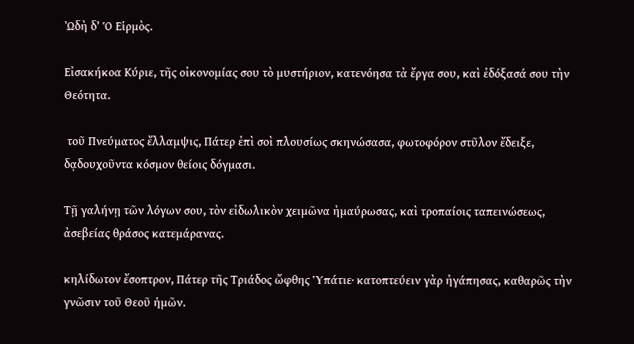Ὠδὴ δ’ Ὁ Εἱρμὸς.

Εἰσακήκοα Κύριε, τῆς οἰκονομίας σου τὸ μυστήριον, κατενόησα τὰ ἔργα σου, καὶ ἐδόξασά σου τὴν Θεότητα.

 τοῦ Πνεύματος ἔλλαμψις, Πάτερ ἐπὶ σοὶ πλουσίως σκηνώσασα, φωτοφόρον στῦλον ἔδειξε, δᾳδουχοῦντα κόσμον θείοις δόγμασι.

Τῇ γαλήνῃ τῶν λόγων σου, τὸν εἰδωλικὸν χειμῶνα ἠμαύρωσας, καὶ τροπαίοις ταπεινώσεως, ἀσεβείας θράσος κατεμάρανας.

κηλίδωτον ἔσοπτρον, Πάτερ τῆς Τριάδος ὤφθης Ὑπάτιε· κατοπτεύειν γὰρ ἠγάπησας, καθαρῶς τὴν γνῶσιν τοῦ Θεοῦ ἡμῶν.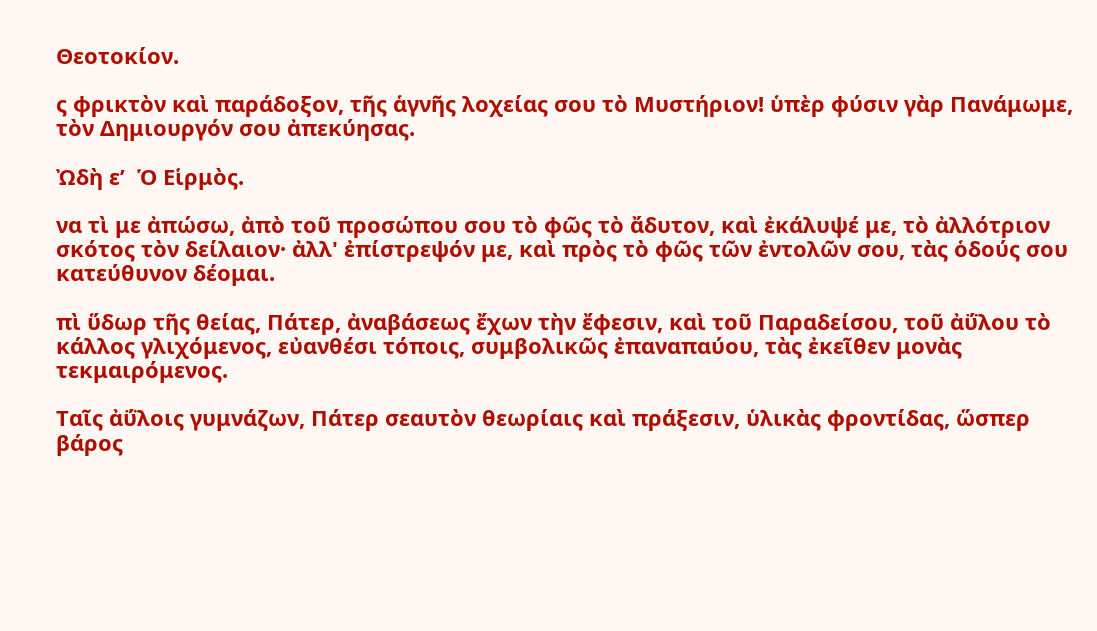Θεοτοκίον.

ς φρικτὸν καὶ παράδοξον, τῆς ἁγνῆς λοχείας σου τὸ Μυστήριον! ὑπὲρ φύσιν γὰρ Πανάμωμε, τὸν Δημιουργόν σου ἀπεκύησας.

Ὠδὴ ε’  Ὁ Εἱρμὸς.

να τὶ με ἀπώσω, ἀπὸ τοῦ προσώπου σου τὸ φῶς τὸ ἄδυτον, καὶ ἐκάλυψέ με, τὸ ἀλλότριον σκότος τὸν δείλαιον· ἀλλ' ἐπίστρεψόν με, καὶ πρὸς τὸ φῶς τῶν ἐντολῶν σου, τὰς ὁδούς σου κατεύθυνον δέομαι.

πὶ ὕδωρ τῆς θείας, Πάτερ, ἀναβάσεως ἔχων τὴν ἔφεσιν, καὶ τοῦ Παραδείσου, τοῦ ἀΰλου τὸ κάλλος γλιχόμενος, εὐανθέσι τόποις, συμβολικῶς ἐπαναπαύου, τὰς ἐκεῖθεν μονὰς τεκμαιρόμενος.

Ταῖς ἀΰλοις γυμνάζων, Πάτερ σεαυτὸν θεωρίαις καὶ πράξεσιν, ὑλικὰς φροντίδας, ὥσπερ βάρος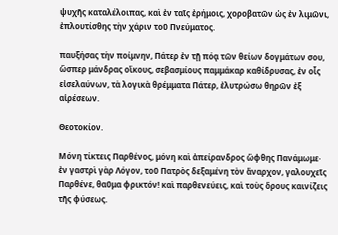ψυχῆς καταλέλοιπας, καὶ ἐν ταῖς ἐρήμοις, χοροβατῶν ὡς ἐν λιμῶνι, ἐπλουτίσθης τὴν χάριν τοῦ Πνεύματος.

παυξήσας τὴν ποίμνην, Πάτερ ἐν τῇ πόᾳ τῶν θείων δογμάτων σου, ὥσπερ μάνδρας οἴκους, σεβασμίους παμμάκαρ καθίδρυσας, ἐν οἷς εἰσελαύνων, τὰ λογικὰ θρέμματα Πάτερ, ἐλυτρώσω θηρῶν ἐξ αἱρέσεων.

Θεοτοκίον.

Μόνη τίκτεις Παρθένος, μόνη καὶ ἀπείρανδρος ὤφθης Πανάμωμε· ἐν γαστρὶ γὰρ Λόγον, τοῦ Πατρὸς δεξαμένη τὸν ἄναρχον, γαλουχεῖς Παρθένε, θαῦμα φρικτόν! καὶ παρθενεύεις, καὶ τοὺς ὅρους καινίζεις τῆς φύσεως.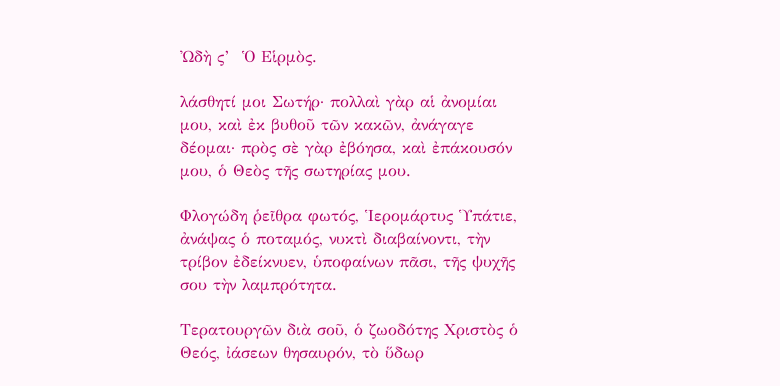Ὠδὴ ς’  Ὁ Εἱρμὸς.

λάσθητί μοι Σωτήρ· πολλαὶ γὰρ αἱ ἀνομίαι μου, καὶ ἐκ βυθοῦ τῶν κακῶν, ἀνάγαγε δέομαι· πρὸς σὲ γὰρ ἐβόησα, καὶ ἐπάκουσόν μου, ὁ Θεὸς τῆς σωτηρίας μου.

Φλογώδη ῥεῖθρα φωτός, Ἱερομάρτυς Ὑπάτιε, ἀνάψας ὁ ποταμός, νυκτὶ διαβαίνοντι, τὴν τρίβον ἐδείκνυεν, ὑποφαίνων πᾶσι, τῆς ψυχῆς σου τὴν λαμπρότητα.

Τερατουργῶν διὰ σοῦ, ὁ ζωοδότης Χριστὸς ὁ Θεός, ἰάσεων θησαυρόν, τὸ ὕδωρ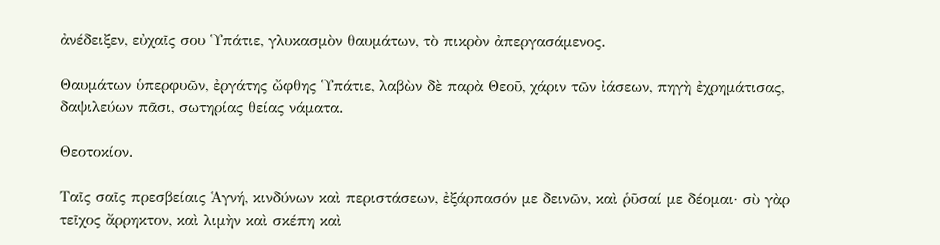ἀνέδειξεν, εὐχαῖς σου Ὑπάτιε, γλυκασμὸν θαυμάτων, τὸ πικρὸν ἀπεργασάμενος.

Θαυμάτων ὑπερφυῶν, ἐργάτης ὤφθης Ὑπάτιε, λαβὼν δὲ παρὰ Θεοῦ, χάριν τῶν ἰάσεων, πηγὴ ἐχρημάτισας, δαψιλεύων πᾶσι, σωτηρίας θείας νάματα.

Θεοτοκίον.

Ταῖς σαῖς πρεσβείαις Ἁγνή, κινδύνων καὶ περιστάσεων, ἐξάρπασόν με δεινῶν, καὶ ῥῦσαί με δέομαι· σὺ γὰρ τεῖχος ἄρρηκτον, καὶ λιμὴν καὶ σκέπη καὶ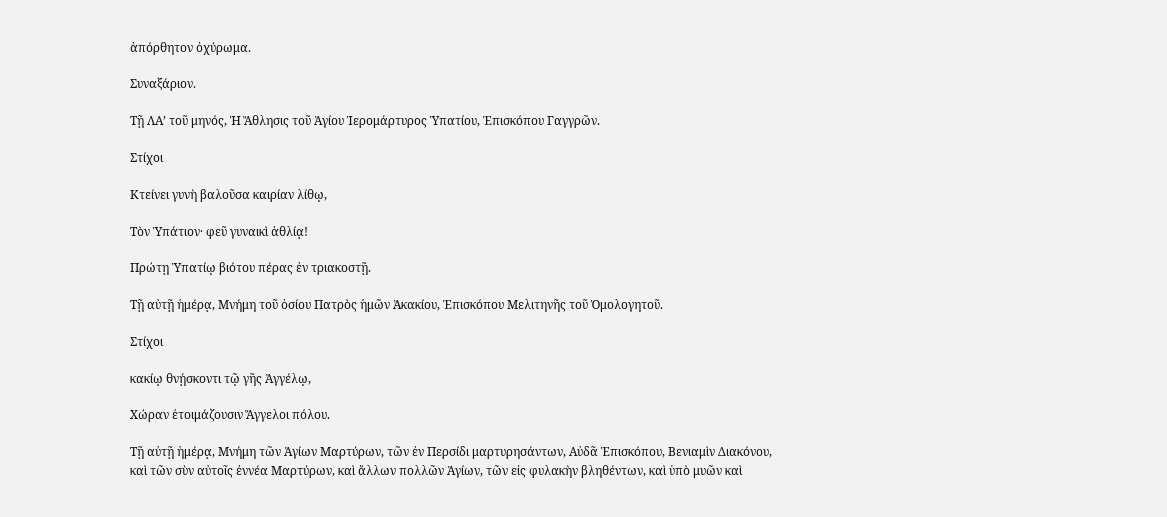ἀπόρθητον ὀχύρωμα.

Συναξάριον.

Τῇ ΛΑ’ τοῦ μηνός, Ἡ Ἄθλησις τοῦ Ἁγίου Ἱερομάρτυρος Ὑπατίου, Ἐπισκόπου Γαγγρῶν.

Στίχοι

Κτείνει γυνὴ βαλοῦσα καιρίαν λίθῳ,

Τὸν Ὑπάτιον· φεῦ γυναικὶ ἀθλίᾳ!

Πρώτῃ Ὑπατίῳ βιότου πέρας ἐν τριακοστῇ.

Τῇ αὐτῇ ἡμέρᾳ, Μνήμη τοῦ ὁσίου Πατρὸς ἡμῶν Ἀκακίου, Ἐπισκόπου Μελιτηνῆς τοῦ Ὁμολογητοῦ.

Στίχοι

κακίῳ θνῄσκοντι τῷ γῆς Ἀγγέλῳ,

Χώραν ἑτοιμάζουσιν Ἄγγελοι πόλου.

Τῇ αὐτῇ ἡμέρᾳ, Μνήμη τῶν Ἁγίων Μαρτύρων, τῶν ἐν Περσίδι μαρτυρησάντων, Αὐδᾶ Ἐπισκόπου, Βενιαμὶν Διακόνου, καὶ τῶν σὺν αὐτοῖς ἐννέα Μαρτύρων, καὶ ἄλλων πολλῶν Ἁγίων, τῶν εἰς φυλακὴν βληθέντων, καὶ ὑπὸ μυῶν καὶ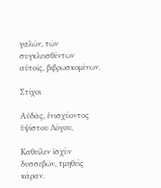γαλῶν, τῶν συγκλεισθέντων αὐτοῖς, βιβρωσκομένων.

Στίχοι

Αὐδᾶς, ἐνισχύοντος ὑψίστου Λόγου,

Καθεῖλεν ἰσχὺν δυσσεβῶν, τμηθεὶς κάραν.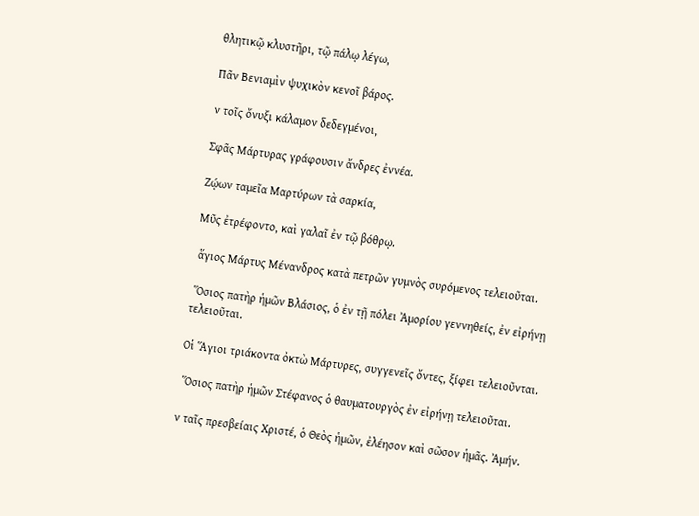θλητικῷ κλυστῆρι, τῷ πάλῳ λέγω,

Πᾶν Βενιαμὶν ψυχικὸν κενοῖ βάρος.

ν τοῖς ὄνυξι κάλαμον δεδεγμένοι,

Σφᾶς Μάρτυρας γράφουσιν ἄνδρες ἐννέα.

Ζῴων ταμεῖα Μαρτύρων τὰ σαρκία,

Μῦς ἐτρέφοντο, καὶ γαλαῖ ἐν τῷ βόθρῳ.

 ἅγιος Μάρτυς Μένανδρος κατὰ πετρῶν γυμνὸς συρόμενος τελειοῦται.

 Ὅσιος πατὴρ ἡμῶν Βλάσιος, ὁ ἐν τῇ πόλει Ἀμορίου γεννηθείς, ἐν εἰρήνῃ τελειοῦται.

Οἱ Ἅγιοι τριάκοντα ὀκτὼ Μάρτυρες, συγγενεῖς ὄντες, ξίφει τελειοῦνται.

 Ὅσιος πατὴρ ἡμῶν Στέφανος ὁ θαυματουργὸς ἐν εἰρήνῃ τελειοῦται.

ν ταῖς πρεσβείαις Χριστέ, ὁ Θεὸς ἡμῶν, ἐλέησον καὶ σῶσον ἡμᾶς. Ἀμήν.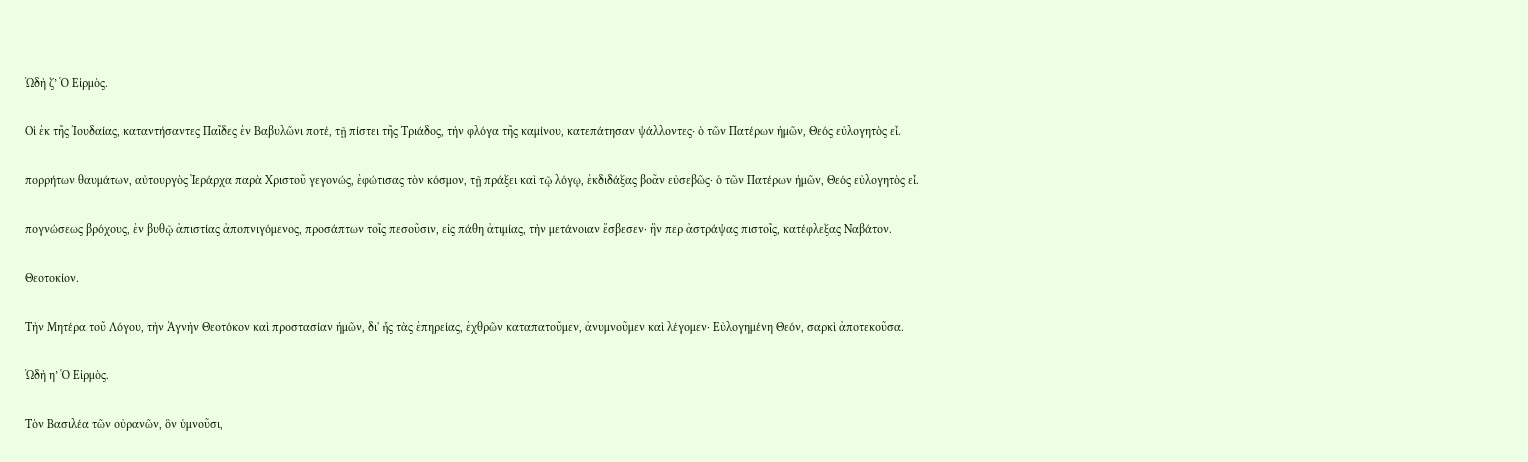Ὠδὴ ζ’ Ὁ Εἱρμὸς.

Οἱ ἐκ τῆς Ἰουδαίας, καταντήσαντες Παῖδες ἐν Βαβυλῶνι ποτέ, τῇ πίστει τῆς Τριάδος, τὴν φλόγα τῆς καμίνου, κατεπάτησαν ψάλλοντες· ὁ τῶν Πατέρων ἡμῶν, Θεός εὐλογητὸς εἶ.

πορρήτων θαυμάτων, αὐτουργὸς Ἱεράρχα παρὰ Χριστοῦ γεγονώς, ἐφώτισας τὸν κόσμον, τῇ πράξει καὶ τῷ λόγῳ, ἐκδιδάξας βοᾶν εὐσεβῶς· ὁ τῶν Πατέρων ἡμῶν, Θεός εὐλογητὸς εἶ.

πογνώσεως βρόχους, ἐν βυθῷ ἀπιστίας ἀποπνιγόμενος, προσάπτων τοῖς πεσοῦσιν, εἰς πάθη ἀτιμίας, τὴν μετάνοιαν ἔσβεσεν· ἣν περ ἀστράψας πιστοῖς, κατέφλεξας Ναβάτον.

Θεοτοκίον.

Τὴν Μητέρα τοῦ Λόγου, τὴν Ἁγνὴν Θεοτόκον καὶ προστασίαν ἡμῶν, δι' ἧς τὰς ἐπηρείας, ἐχθρῶν καταπατοῦμεν, ἀνυμνοῦμεν καὶ λέγομεν· Εὐλογημένη Θεόν, σαρκὶ ἀποτεκοῦσα.

Ὠδὴ η’ Ὁ Εἱρμὸς.

Τὸν Βασιλέα τῶν οὐρανῶν, ὃν ὑμνοῦσι,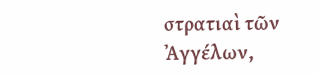στρατιαὶ τῶν Ἀγγέλων,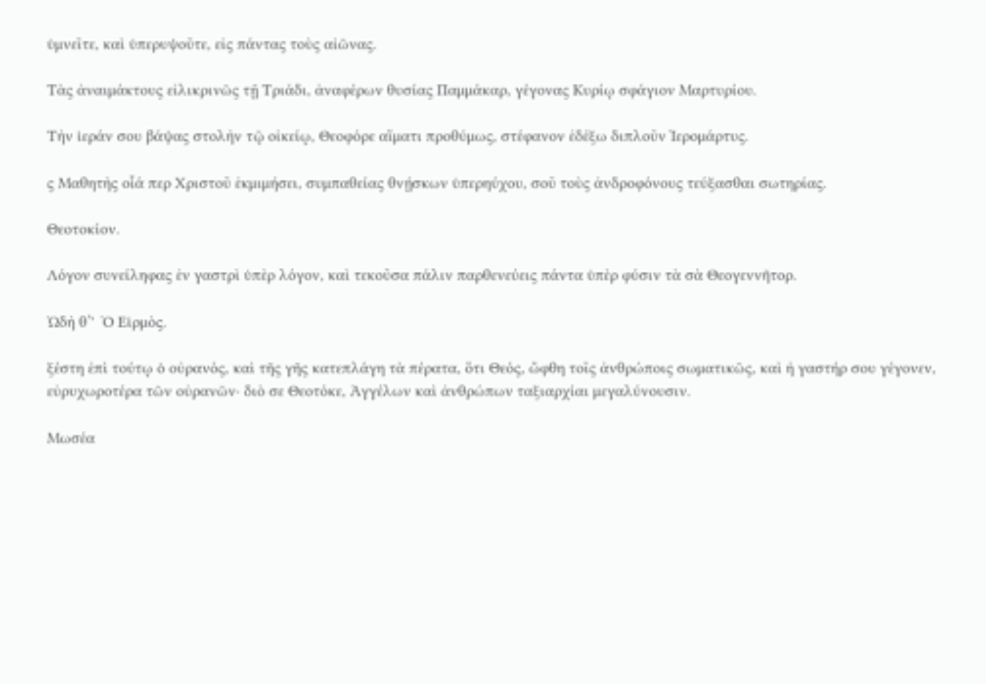ὑμνεῖτε, καὶ ὑπερυψοῦτε, εἰς πάντας τοὺς αἰῶνας.

Τὰς ἀναιμάκτους εἰλικρινῶς τῇ Τριάδι, ἀναφέρων θυσίας Παμμάκαρ, γέγονας Κυρίῳ σφάγιον Μαρτυρίου.

Τὴν ἱεράν σου βάψας στολὴν τῷ οἰκείῳ, Θεοφόρε αἵματι προθύμως, στέφανον ἐδέξω διπλοῦν Ἱερομάρτυς.

ς Μαθητὴς οἷά περ Χριστοῦ ἐκμιμήσει, συμπαθείας θνῄσκων ὑπερηύχου, σοῦ τοὺς ἀνδροφόνους τεύξασθαι σωτηρίας.

Θεοτοκίον.

Λόγον συνείληφας ἐν γαστρὶ ὑπὲρ λόγον, καὶ τεκοῦσα πάλιν παρθενεύεις πάντα ὑπὲρ φύσιν τὰ σὰ Θεογεννῆτορ.

Ὠδὴ θ’'  Ὁ Εἱρμὸς.

ξέστη ἐπὶ τούτῳ ὁ οὐρανός, καὶ τῆς γῆς κατεπλάγη τὰ πέρατα, ὅτι Θεός, ὤφθη τοῖς ἀνθρώποις σωματικῶς, καὶ ἡ γαστήρ σου γέγονεν, εὐρυχωροτέρα τῶν οὐρανῶν· διὸ σε Θεοτόκε, Ἀγγέλων καὶ ἀνθρώπων ταξιαρχίαι μεγαλύνουσιν.

Μωσέα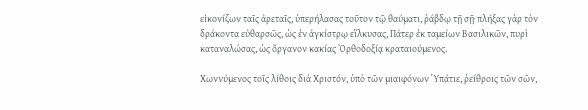εἰκονίζων ταῖς ἀρεταῖς, ὑπερήλασας τοῦτον τῷ θαύματι, ῥάβδῳ τῇ σῇ· πλήξας γὰρ τὸν δράκοντα εὐθαρσῶς, ὡς ἐν ἀγκίστρῳ εἵλκυσας, Πάτερ ἐκ ταμείων Βασιλικῶν, πυρὶ καταναλώσας, ὡς ὄργανον κακίας Ὀρθοδοξίᾳ κραταιούμενος.

Χωννύμενος τοῖς λίθοις διὰ Χριστόν, ὑπὸ τῶν μιαιφόνων Ὑπάτιε, ῥείθροις τῶν σῶν,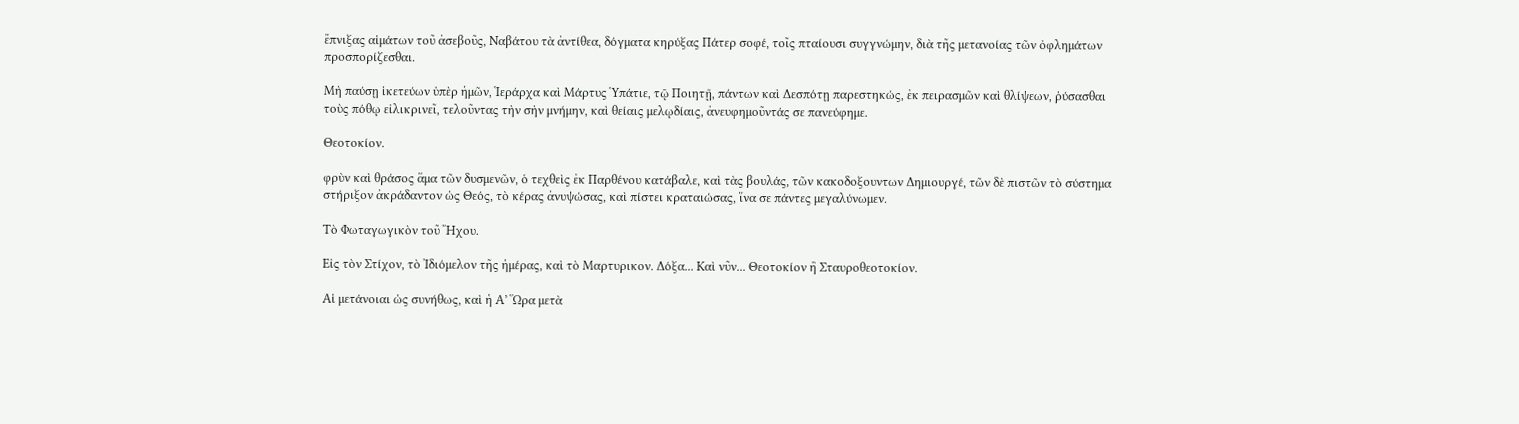ἔπνιξας αἱμάτων τοῦ ἀσεβοῦς, Ναβάτου τὰ ἀντίθεα, δόγματα κηρύξας Πάτερ σοφέ, τοῖς πταίουσι συγγνώμην, διὰ τῆς μετανοίας τῶν ὀφλημάτων προσπορίζεσθαι.

Μὴ παύσῃ ἱκετεύων ὑπὲρ ἡμῶν, Ἱεράρχα καὶ Μάρτυς Ὑπάτιε, τῷ Ποιητῇ, πάντων καὶ Δεσπότῃ παρεστηκώς, ἐκ πειρασμῶν καὶ θλίψεων, ῥύσασθαι τοὺς πόθῳ εἰλικρινεῖ, τελοῦντας τὴν σὴν μνήμην, καὶ θείαις μελῳδίαις, ἀνευφημοῦντάς σε πανεύφημε.

Θεοτοκίον.

φρὺν καὶ θράσος ἅμα τῶν δυσμενῶν, ὁ τεχθεὶς ἐκ Παρθένου κατάβαλε, καὶ τὰς βουλάς, τῶν κακοδοξουντων Δημιουργέ, τῶν δὲ πιστῶν τὸ σύστημα στήριξον ἀκράδαντον ὡς Θεός, τὸ κέρας ἀνυψώσας, καὶ πίστει κραταιώσας, ἵνα σε πάντες μεγαλύνωμεν.

Τὸ Φωταγωγικὸν τοῦ Ἤχου.

Εἰς τὸν Στίχον, τὸ Ἰδιόμελον τῆς ἡμέρας, καὶ τὸ Μαρτυρικον. Δόξα... Καὶ νῦν... Θεοτοκίον ἢ Σταυροθεοτοκίον.

Αἱ μετάνοιαι ὡς συνήθως, καὶ ἡ Α’ Ὥρα μετὰ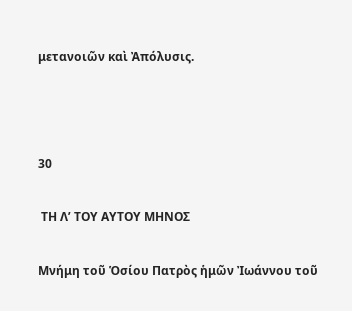μετανοιῶν καὶ Ἀπόλυσις.



30

 ΤΗ Λ’ ΤΟΥ ΑΥΤΟΥ ΜΗΝΟΣ

Μνήμη τοῦ Ὁσίου Πατρὸς ἡμῶν Ἰωάννου τοῦ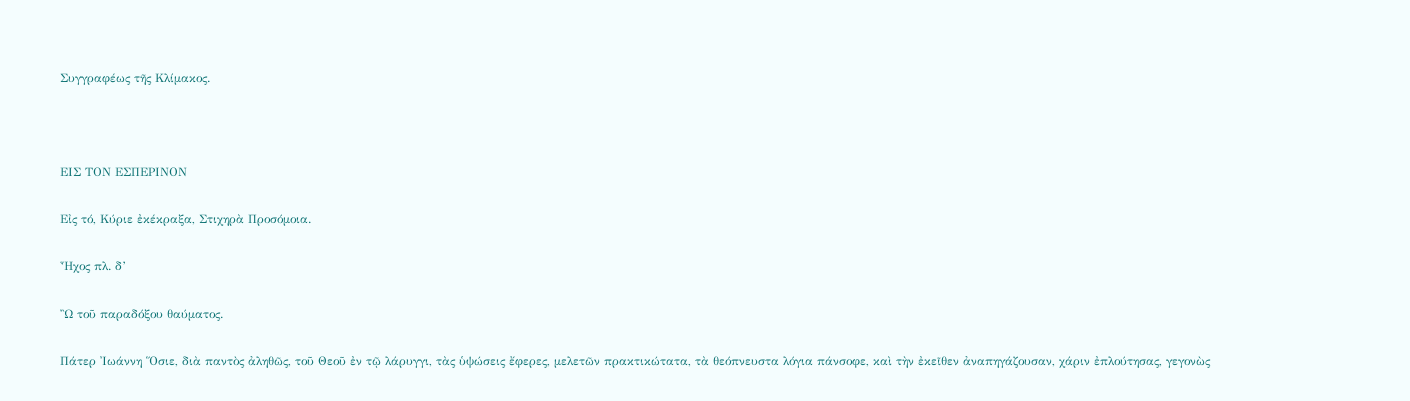Συγγραφέως τῆς Κλίμακος.



ΕΙΣ ΤΟΝ ΕΣΠΕΡΙΝΟΝ

Εἰς τό, Κύριε ἐκέκραξα, Στιχηρὰ Προσόμοια.

Ἦχος πλ. δ’

Ὢ τοῦ παραδόξου θαύματος.

Πάτερ Ἰωάννη Ὅσιε, διὰ παντὸς ἀληθῶς, τοῦ Θεοῦ ἐν τῷ λάρυγγι, τὰς ὑψώσεις ἔφερες, μελετῶν πρακτικώτατα, τὰ θεόπνευστα λόγια πάνσοφε, καὶ τὴν ἐκεῖθεν ἀναπηγάζουσαν, χάριν ἐπλούτησας, γεγονὼς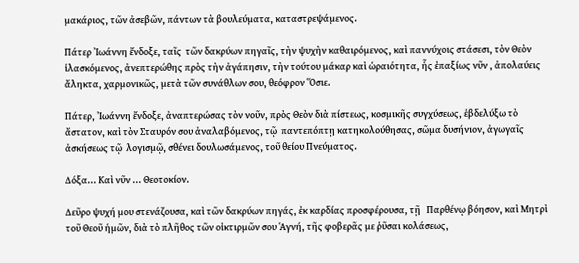μακάριος, τῶν ἀσεβῶν, πάντων τὰ βουλεύματα, καταστρεψάμενος.

Πάτερ Ἰωάννη ἔνδοξε, ταῖς  τῶν δακρύων πηγαῖς, τὴν ψυχὴν καθαιρόμενος, καὶ παννύχοις στάσεσι, τὸν Θεὸν ἱλασκόμενος, ἀνεπτερώθης πρὸς τὴν ἀγάπησιν, τὴν τούτου μάκαρ καὶ ὡραιότητα, ἧς ἐπαξίως νῦν , ἀπολαύεις ἄληκτα, χαρμονικῶς, μετὰ τῶν συνάθλων σου, θεόφρον Ὅσιε.

Πάτερ, Ἰωάννη ἔνδοξε, ἀναπτερώσας τὸν νοῦν, πρὸς Θεὸν διὰ πίστεως, κοσμικῆς συγχύσεως, ἑβδελύξω τὸ ἄστατον, καὶ τὸν Σταυρόν σου ἀναλαβόμενος, τῷ  παντεπόπτῃ κατηκολούθησας, σῶμα δυσήνιον, ἀγωγαῖς ἀσκήσεως τῷ  λογισμῷ, σθένει δουλωσάμενος, τοῦ θείου Πνεύματος.

Δόξα... Καὶ νῦν ... Θεοτοκίον.

Δεῦρο ψυχή μου στενάζουσα, καὶ τῶν δακρύων πηγάς, ἐκ καρδίας προσφέρουσα, τῇ   Παρθένῳ βόησον, καὶ Μητρὶ τοῦ Θεοῦ ἡμῶν, διὰ τὸ πλῆθος τῶν οἰκτιρμῶν σου Ἁγνή, τῆς φοβερᾶς με ῥῦσαι κολάσεως,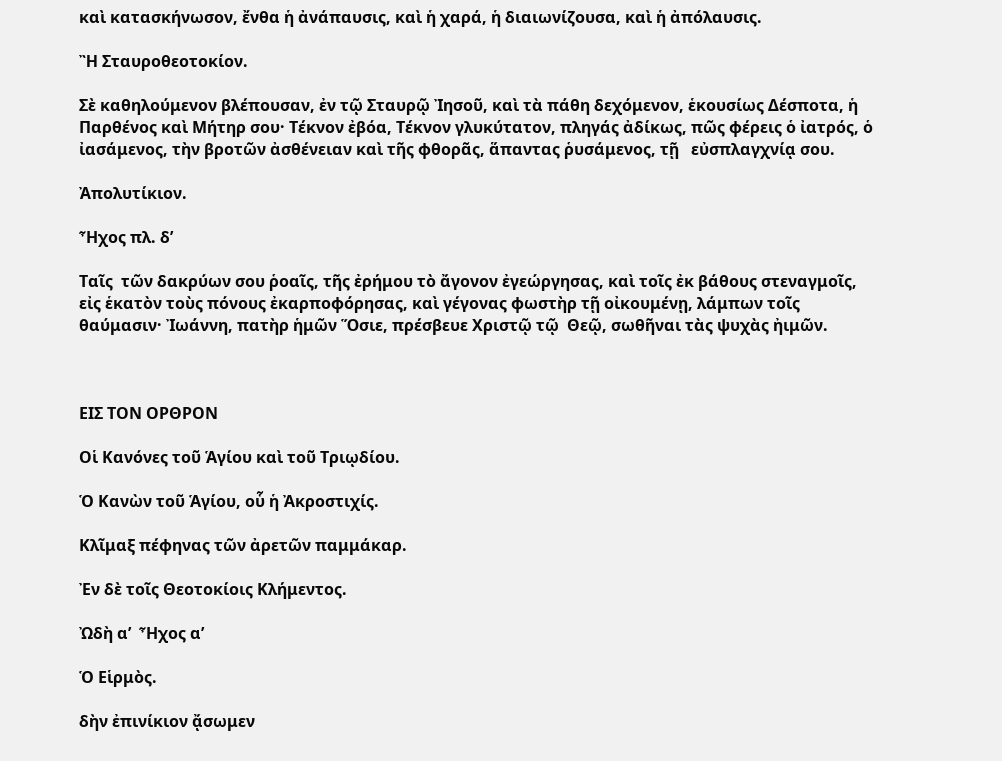καὶ κατασκήνωσον, ἔνθα ἡ ἀνάπαυσις, καὶ ἡ χαρά, ἡ διαιωνίζουσα, καὶ ἡ ἀπόλαυσις.

Ἢ Σταυροθεοτοκίον.

Σὲ καθηλούμενον βλέπουσαν, ἐν τῷ Σταυρῷ Ἰησοῦ, καὶ τὰ πάθη δεχόμενον, ἑκουσίως Δέσποτα, ἡ Παρθένος καὶ Μήτηρ σου· Τέκνον ἐβόα, Τέκνον γλυκύτατον, πληγάς ἀδίκως, πῶς φέρεις ὁ ἰατρός, ὁ ἰασάμενος, τὴν βροτῶν ἀσθένειαν καὶ τῆς φθορᾶς, ἅπαντας ῥυσάμενος, τῇ   εὐσπλαγχνίᾳ σου.

Ἀπολυτίκιον.

Ἦχος πλ. δ’

Ταῖς  τῶν δακρύων σου ῥοαῖς, τῆς ἐρήμου τὸ ἄγονον ἐγεώργησας, καὶ τοῖς ἐκ βάθους στεναγμοῖς, εἰς ἑκατὸν τοὺς πόνους ἐκαρποφόρησας, καὶ γέγονας φωστὴρ τῇ οἰκουμένῃ, λάμπων τοῖς θαύμασιν· Ἰωάννη, πατὴρ ἡμῶν Ὅσιε, πρέσβευε Χριστῷ τῷ  Θεῷ, σωθῆναι τὰς ψυχὰς ἠιμῶν.



ΕΙΣ ΤΟΝ ΟΡΘΡΟΝ

Οἱ Κανόνες τοῦ Ἁγίου καὶ τοῦ Τριῳδίου.

Ὁ Κανὼν τοῦ Ἁγίου, οὗ ἡ Ἀκροστιχίς.

Κλῖμαξ πέφηνας τῶν ἀρετῶν παμμάκαρ.

Ἐν δὲ τοῖς Θεοτοκίοις Κλήμεντος.

Ὠδὴ α’  Ἦχος α’

Ὁ Εἱρμὸς.

δὴν ἐπινίκιον ᾄσωμεν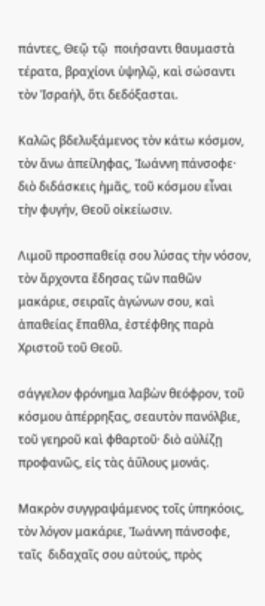πάντες, Θεῷ τῷ  ποιήσαντι θαυμαστὰ τέρατα, βραχίονι ὑψηλῷ, καὶ σώσαντι τὸν Ἰσραήλ, ὅτι δεδόξασται.

Καλῶς βδελυξάμενος τὸν κάτω κόσμον, τὸν ἄνω ἀπείληφας, Ἰωάννη πάνσοφε· διὸ διδάσκεις ἡμᾶς, τοῦ κόσμου εἶναι τὴν φυγήν, Θεοῦ οἰκείωσιν.

Λιμοῦ προσπαθείᾳ σου λύσας τὴν νόσον, τὸν ἄρχοντα ἔδησας τῶν παθῶν μακάριε, σειραῖς ἀγώνων σου, καὶ ἀπαθείας ἔπαθλα, ἐστέφθης παρὰ Χριστοῦ τοῦ Θεοῦ.

σάγγελον φρόνημα λαβὼν θεόφρον, τοῦ κόσμου ἀπέρρηξας, σεαυτὸν πανόλβιε, τοῦ γεηροῦ καὶ φθαρτοῦ· διὸ αὐλίζῃ προφανῶς, εἰς τὰς ἀΰλους μονάς.

Μακρὸν συγγραψάμενος τοῖς ὑπηκόοις, τὸν λόγον μακάριε, Ἰωάννη πάνσοφε, ταῖς  διδαχαῖς σου αὐτούς, πρὸς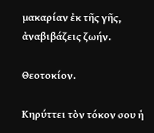μακαρίαν ἐκ τῆς γῆς, ἀναβιβάζεις ζωήν.

Θεοτοκίον.

Κηρύττει τὸν τόκον σου ἡ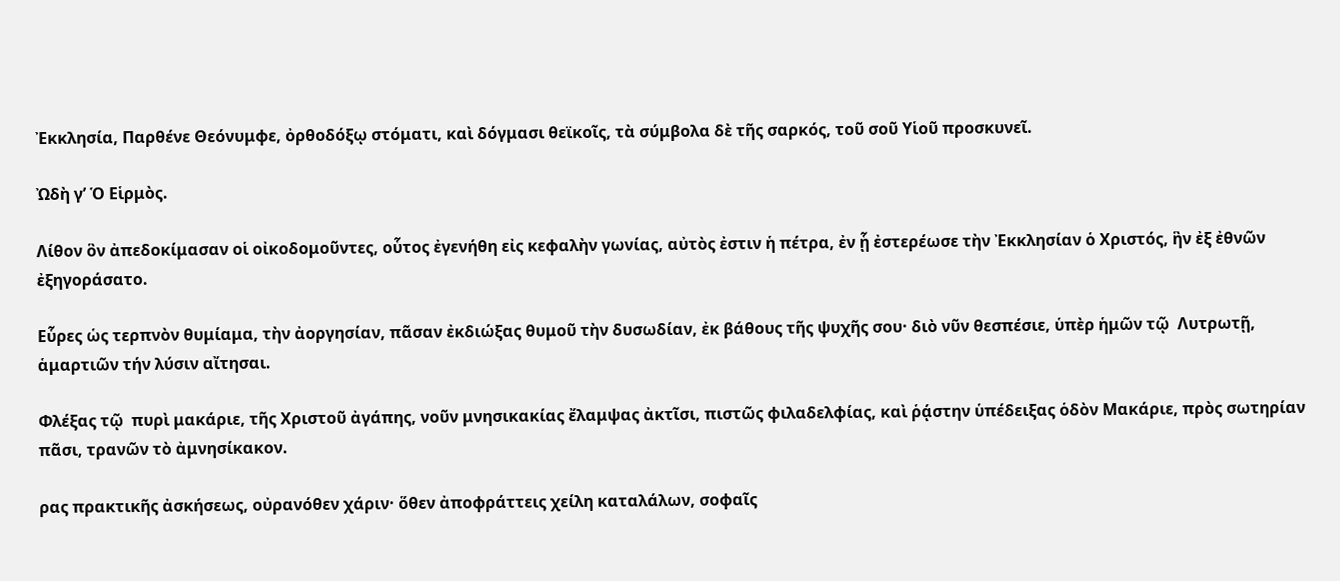Ἐκκλησία, Παρθένε Θεόνυμφε, ὀρθοδόξῳ στόματι, καὶ δόγμασι θεϊκοῖς, τὰ σύμβολα δὲ τῆς σαρκός, τοῦ σοῦ Υἱοῦ προσκυνεῖ.

Ὠδὴ γ’ Ὁ Εἱρμὸς.

Λίθον ὃν ἀπεδοκίμασαν οἱ οἰκοδομοῦντες, οὗτος ἐγενήθη εἰς κεφαλὴν γωνίας, αὐτὸς ἐστιν ἡ πέτρα, ἐν ᾗ ἐστερέωσε τὴν Ἐκκλησίαν ὁ Χριστός, ἣν ἐξ ἐθνῶν ἐξηγοράσατο.

Εὗρες ὡς τερπνὸν θυμίαμα, τὴν ἀοργησίαν, πᾶσαν ἐκδιώξας θυμοῦ τὴν δυσωδίαν, ἐκ βάθους τῆς ψυχῆς σου· διὸ νῦν θεσπέσιε, ὑπὲρ ἡμῶν τῷ  Λυτρωτῇ, ἁμαρτιῶν τήν λύσιν αἴτησαι.

Φλέξας τῷ  πυρὶ μακάριε, τῆς Χριστοῦ ἀγάπης, νοῦν μνησικακίας ἔλαμψας ἀκτῖσι, πιστῶς φιλαδελφίας, καὶ ῥᾴστην ὑπέδειξας ὁδὸν Μακάριε, πρὸς σωτηρίαν πᾶσι, τρανῶν τὸ ἀμνησίκακον.

ρας πρακτικῆς ἀσκήσεως, οὐρανόθεν χάριν· ὅθεν ἀποφράττεις χείλη καταλάλων, σοφαῖς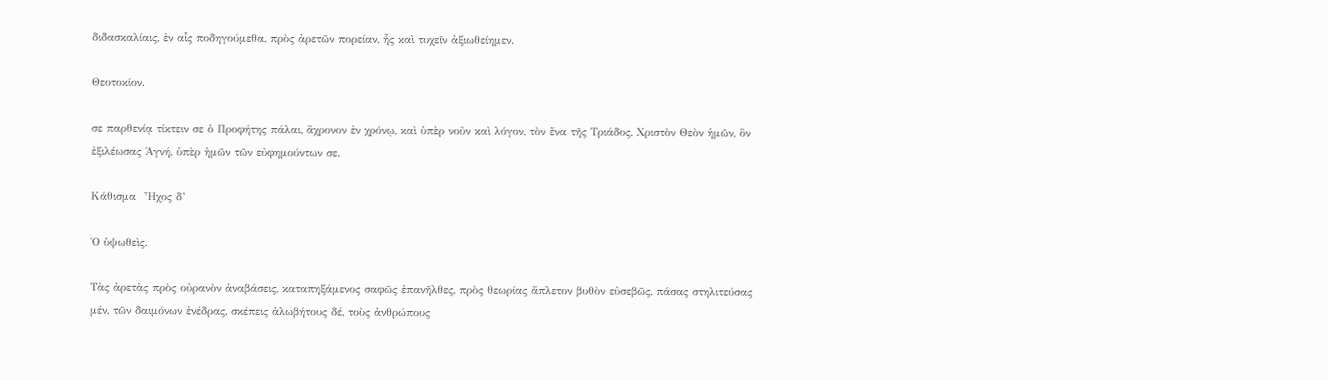διδασκαλίαις, ἐν αἷς ποδηγούμεθα, πρὸς ἀρετῶν πορείαν, ἧς καὶ τυχεῖν ἀξιωθείημεν.

Θεοτοκίον.

σε παρθενίᾳ τίκτειν σε ὁ Προφήτης πάλαι, ἄχρονον ἐν χρόνῳ, καὶ ὑπὲρ νοῦν καὶ λόγον, τὸν ἕνα τῆς Τριάδος, Χριστὸν Θεὸν ἡμῶν, ὃν ἐξιλέωσας Ἁγνή, ὑπὲρ ἡμῶν τῶν εὐφημούντων σε.

Κάθισμα  Ἦχος δ’

Ὁ ὑψωθεὶς.

Τὰς ἀρετὰς πρὸς οὐρανὸν ἀναβάσεις, καταπηξάμενος σαφῶς ἐπανῆλθες, πρὸς θεωρίας ἄπλετον βυθὸν εὐσεβῶς, πάσας στηλιτεύσας μέν, τῶν δαιμόνων ἐνέδρας, σκέπεις ἀλωβήτους δέ, τοὺς ἀνθρώπους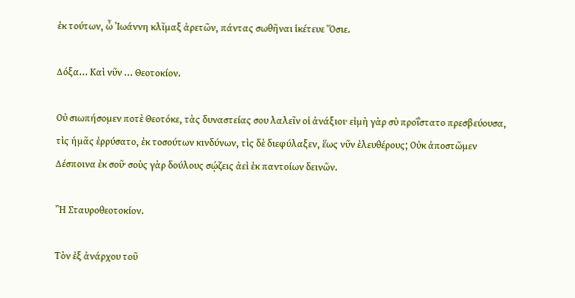ἐκ τούτων, ὦ Ἰωάννη κλῖμαξ ἀρετῶν, πάντας σωθῆναι ἱκέτευε Ὅσιε.

Δόξα... Καὶ νῦν ... Θεοτοκίον.

Οὐ σιωπήσομεν ποτὲ Θεοτόκε, τὰς δυναστείας σου λαλεῖν οἱ ἀνάξιοι· εἰμὴ γὰρ σὺ προΐστατο πρεσβεύουσα, τὶς ἡμᾶς ἐρρύσατο, ἐκ τοσούτων κινδύνων, τὶς δὲ διεφύλαξεν, ἕως νῦν ἐλευθέρους; Οὐκ ἀποστῶμεν Δέσποινα ἐκ σοῦ· σοὺς γὰρ δούλους σῴζεις ἀεὶ ἐκ παντοίων δεινῶν.

Ἢ Σταυροθεοτοκίον.

Τὸν ἐξ ἀνάρχου τοῦ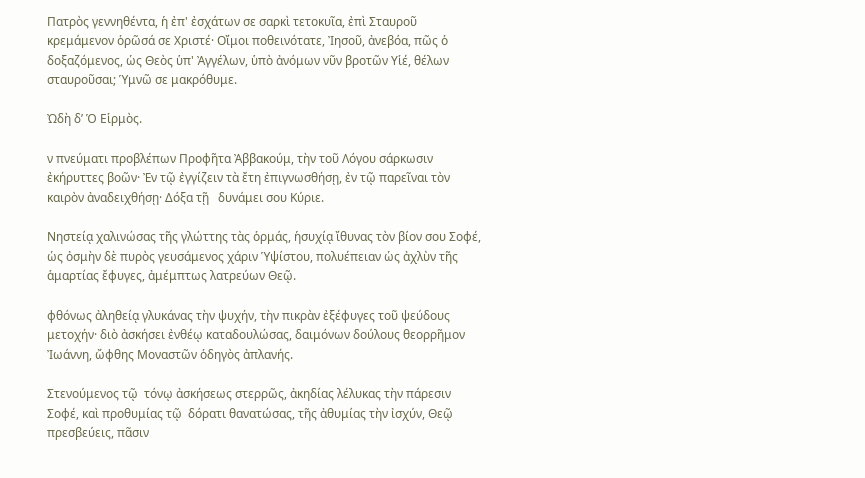Πατρὸς γεννηθέντα, ἡ ἐπ' ἐσχάτων σε σαρκὶ τετοκυῖα, ἐπὶ Σταυροῦ κρεμάμενον ὁρῶσά σε Χριστέ· Οἴμοι ποθεινότατε, Ἰησοῦ, ἀνεβόα, πῶς ὁ δοξαζόμενος, ὡς Θεὸς ὑπ' Ἀγγέλων, ὑπὸ ἀνόμων νῦν βροτῶν Υἱέ, θέλων σταυροῦσαι; Ὑμνῶ σε μακρόθυμε.

Ὠδὴ δ’ Ὁ Εἱρμὸς.

ν πνεύματι προβλέπων Προφῆτα Ἀββακούμ, τὴν τοῦ Λόγου σάρκωσιν ἐκήρυττες βοῶν· Ἐν τῷ ἐγγίζειν τὰ ἔτη ἐπιγνωσθήσῃ, ἐν τῷ παρεῖναι τὸν καιρὸν ἀναδειχθήσῃ· Δόξα τῇ   δυνάμει σου Κύριε.

Νηστείᾳ χαλινώσας τῆς γλώττης τὰς ὁρμάς, ἡσυχίᾳ ἴθυνας τὸν βίον σου Σοφέ, ὡς ὀσμὴν δὲ πυρὸς γευσάμενος χάριν Ὑψίστου, πολυέπειαν ὡς ἀχλὺν τῆς ἁμαρτίας ἔφυγες, ἀμέμπτως λατρεύων Θεῷ.

φθόνως ἀληθείᾳ γλυκάνας τὴν ψυχήν, τὴν πικρὰν ἐξέφυγες τοῦ ψεύδους μετοχήν· διὸ ἀσκήσει ἐνθέῳ καταδουλώσας, δαιμόνων δούλους θεορρῆμον Ἰωάννη, ὤφθης Μοναστῶν ὁδηγὸς ἀπλανής.

Στενούμενος τῷ  τόνῳ ἀσκήσεως στερρῶς, ἀκηδίας λέλυκας τὴν πάρεσιν Σοφέ, καὶ προθυμίας τῷ  δόρατι θανατώσας, τῆς ἀθυμίας τὴν ἰσχύν, Θεῷ πρεσβεύεις, πᾶσιν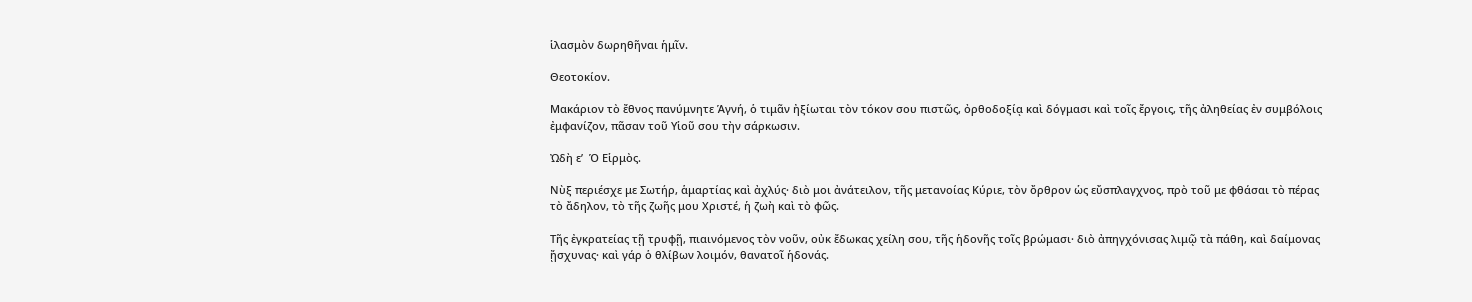ἱλασμὸν δωρηθῆναι ἡμῖν.

Θεοτοκίον.

Μακάριον τὸ ἔθνος πανύμνητε Ἁγνή, ὁ τιμᾶν ἠξίωται τὸν τόκον σου πιστῶς, ὀρθοδοξίᾳ καὶ δόγμασι καὶ τοῖς ἔργοις, τῆς ἀληθείας ἐν συμβόλοις ἐμφανίζον, πᾶσαν τοῦ Υἱοῦ σου τὴν σάρκωσιν.

Ὠδὴ ε’  Ὁ Εἱρμὸς.

Νὺξ περιέσχε με Σωτήρ, ἁμαρτίας καὶ ἀχλύς· διὸ μοι ἀνάτειλον, τῆς μετανοίας Κύριε, τὸν ὄρθρον ὡς εὔσπλαγχνος, πρὸ τοῦ με φθάσαι τὸ πέρας τὸ ἄδηλον, τὸ τῆς ζωῆς μου Χριστέ, ἡ ζωὴ καὶ τὸ φῶς.

Τῆς ἐγκρατείας τῇ τρυφῇ, πιαινόμενος τὸν νοῦν, οὐκ ἔδωκας χείλη σου, τῆς ἡδονῆς τοῖς βρώμασι· διὸ ἀπηγχόνισας λιμῷ τὰ πάθη, καὶ δαίμονας ᾔσχυνας· καὶ γάρ ὁ θλίβων λοιμόν, θανατοῖ ἡδονάς.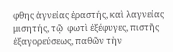φθης ἁγνείας ἐραστής, καὶ λαγνείας μισητής, τῷ  φωτὶ ἐξέφυγες, πιστῆς ἐξαγορεύσεως, παθῶν τὴν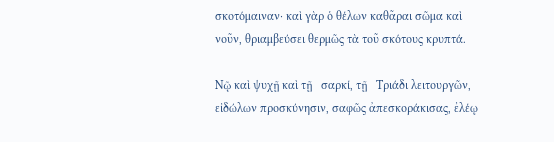σκοτόμαιναν· καὶ γὰρ ὁ θέλων καθᾶραι σῶμα καὶ νοῦν, θριαμβεύσει θερμῶς τὰ τοῦ σκότους κρυπτά.

Νῷ καὶ ψυχῇ καὶ τῇ   σαρκί, τῇ   Τριάδι λειτουργῶν, εἰδώλων προσκύνησιν, σαφῶς ἀπεσκοράκισας, ἐλέῳ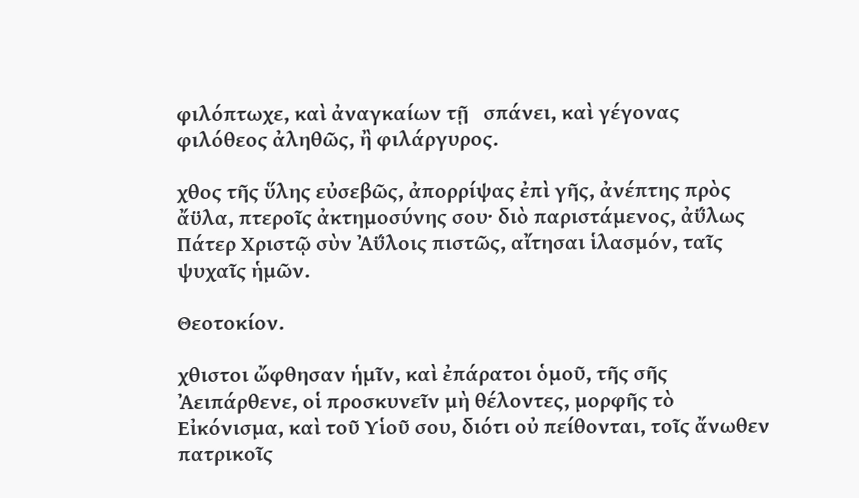φιλόπτωχε, καὶ ἀναγκαίων τῇ   σπάνει, καὶ γέγονας φιλόθεος ἀληθῶς, ἢ φιλάργυρος.

χθος τῆς ὕλης εὐσεβῶς, ἀπορρίψας ἐπὶ γῆς, ἀνέπτης πρὸς ἄϋλα, πτεροῖς ἀκτημοσύνης σου· διὸ παριστάμενος, ἀΰλως Πάτερ Χριστῷ σὺν Ἀΰλοις πιστῶς, αἴτησαι ἱλασμόν, ταῖς  ψυχαῖς ἡμῶν.

Θεοτοκίον.

χθιστοι ὤφθησαν ἡμῖν, καὶ ἐπάρατοι ὁμοῦ, τῆς σῆς Ἀειπάρθενε, οἱ προσκυνεῖν μὴ θέλοντες, μορφῆς τὸ Εἰκόνισμα, καὶ τοῦ Υἱοῦ σου, διότι οὐ πείθονται, τοῖς ἄνωθεν πατρικοῖς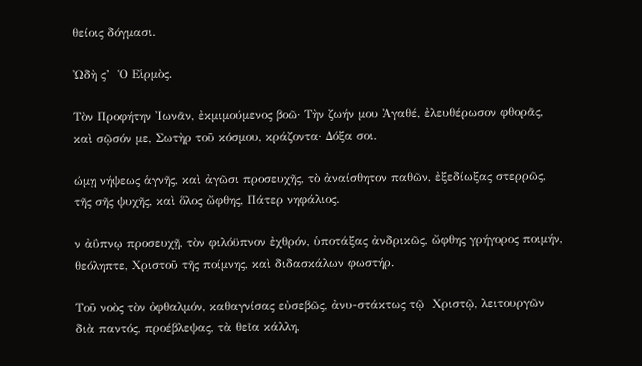θείοις δόγμασι.

Ὠδὴ ς’  Ὁ Εἱρμὸς.

Τὸν Προφήτην Ἰωνᾶν, ἐκμιμούμενος βοῶ· Τὴν ζωήν μου Ἀγαθέ, ἐλευθέρωσον φθορᾶς, καὶ σῷσόν με, Σωτὴρ τοῦ κόσμου, κράζοντα· Δόξα σοι.

ώμῃ νήψεως ἁγνῆς, καὶ ἀγῶσι προσευχῆς, τὸ ἀναίσθητον παθῶν, ἐξεδίωξας στερρῶς, τῆς σῆς ψυχῆς, καὶ ὅλος ὤφθης, Πάτερ νηφάλιος.

ν ἀΰπνῳ προσευχῇ, τὸν φιλόϋπνον ἐχθρόν, ὑποτάξας ἀνδρικῶς, ὤφθης γρήγορος ποιμήν, θεόληπτε, Χριστοῦ τῆς ποίμνης, καὶ διδασκάλων φωστήρ.

Τοῦ νοὸς τὸν ὀφθαλμόν, καθαγνίσας εὐσεβῶς, ἀνυ-στάκτως τῷ  Χριστῷ, λειτουργῶν διὰ παντός, προέβλεψας, τὰ θεῖα κάλλη,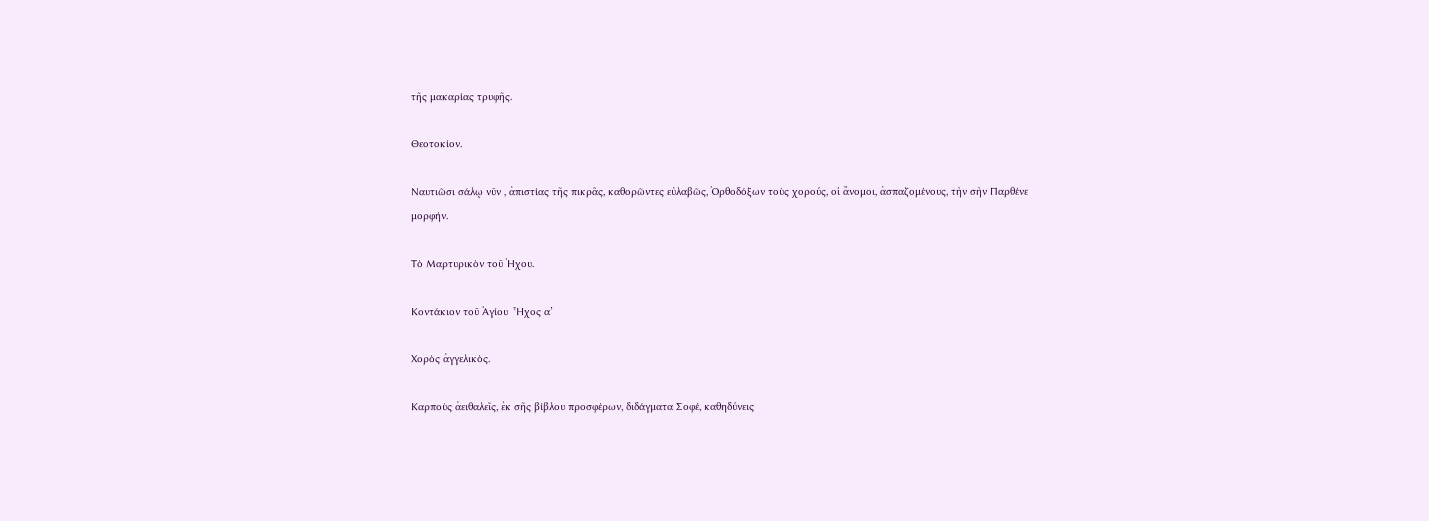τῆς μακαρίας τρυφῆς.

Θεοτοκίον.

Ναυτιῶσι σάλῳ νῦν , ἀπιστίας τῆς πικρᾶς, καθορῶντες εὐλαβῶς, Ὀρθοδόξων τοὺς χορούς, οἱ ἄνομοι, ἀσπαζομένους, τὴν σὴν Παρθένε μορφήν.

Τὸ Μαρτυρικὸν τοῦ Ἠχου.

Κοντάκιον τοῦ Ἁγίου  Ἦχος α’

Χορὸς ἀγγελικὸς.

Καρποὺς ἀειθαλεῖς, ἐκ σῆς βίβλου προσφέρων, διδάγματα Σοφέ, καθηδύνεις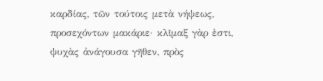καρδίας, τῶν τούτοις μετὰ νήψεως, προσεχόντων μακάριε· κλῖμαξ γὰρ ἐστι, ψυχὰς ἀνάγουσα γῆθεν, πρὸς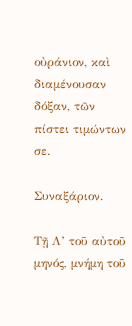οὐράνιον, καὶ διαμένουσαν δόξαν, τῶν πίστει τιμώντων σε.

Συναξάριον.

Τῇ Λ’ τοῦ αὐτοῦ μηνός, μνήμη τοῦ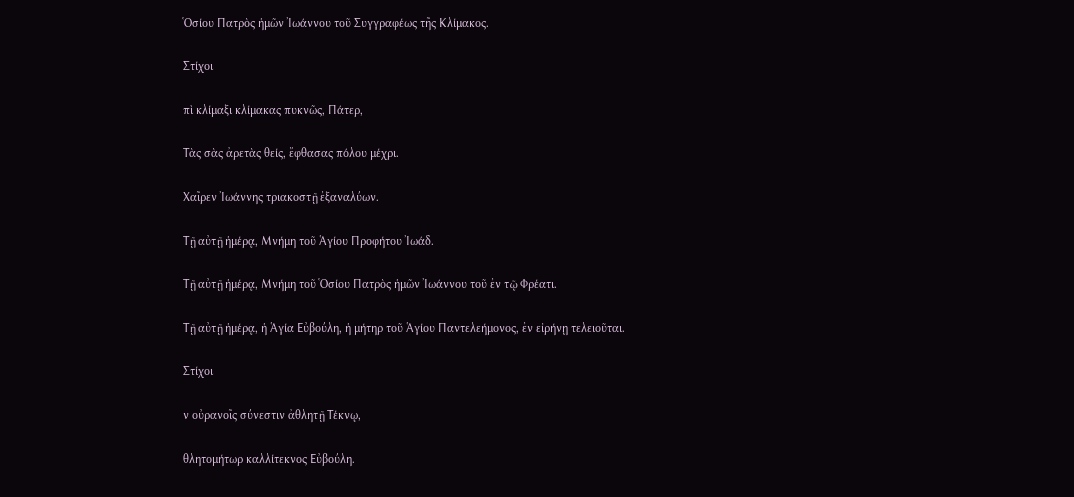Ὁσίου Πατρὸς ἡμῶν Ἰωάννου τοῦ Συγγραφέως τῆς Κλίμακος.

Στίχοι

πὶ κλίμαξι κλίμακας πυκνῶς, Πάτερ,

Τὰς σὰς ἀρετὰς θείς, ἔφθασας πόλου μέχρι.

Χαῖρεν Ἰωάννης τριακοστῇ ἐξαναλύων.

Τῇ αὐτῇ ἡμέρᾳ, Μνήμη τοῦ Ἁγίου Προφήτου Ἰωάδ.

Τῇ αὐτῇ ἡμέρᾳ, Μνήμη τοῦ Ὁσίου Πατρὸς ἡμῶν Ἰωάννου τοῦ ἐν τῷ Φρέατι.

Τῇ αὐτῇ ἡμέρᾳ, ἡ Ἁγία Εὐβούλη, ἡ μήτηρ τοῦ Ἁγίου Παντελεήμονος, ἐν εἰρήνῃ τελειοῦται.

Στίχοι

ν οὐρανοῖς σύνεστιν ἀθλητῇ Τέκνῳ,

θλητομήτωρ καλλίτεκνος Εὐβούλη.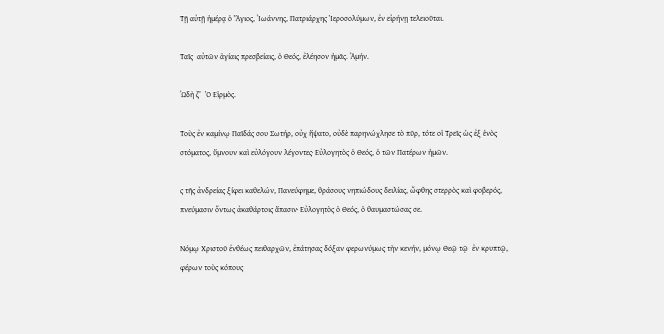Τῇ αὐτῇ ἡμέρᾳ ὁ Ἅγιος, Ἰωάννης, Πατριάρχης Ἱεροσολύμων, ἐν εἰρήνῃ τελειοῦται.

Ταῖς  αὐτῶν ἁγίαις πρεσβείαις, ὁ Θεός, ἐλέησον ἡμᾶς. Ἀμήν.

Ὠδὴ ζ’  Ὁ Εἱρμὸς.

Τοὺς ἐν καμίνῳ Παῖδάς σου Σωτήρ, οὐχ ἥψατο, οὐδὲ παρηνώχλησε τὸ πῦρ, τότε οἱ Τρεῖς ὡς ἐξ ἑνὸς στόματος, ὕμνουν καὶ εὐλόγουν λέγοντες· Εὐλογητὸς ὁ Θεός, ὁ τῶν Πατέρων ἡμῶν.

ς τῆς ἀνδρείας ξίφει καθελών, Πανεύφημε, θράσους νηπιώδους δειλίας, ὤφθης στερρὸς καὶ φοβερός, πνεύμασιν ὄντως ἀκαθάρτοις ἅπασιν· Εὐλογητὸς ὁ Θεός, ὁ θαυμαστώσας σε.

Νόμῳ Χριστοῦ ἐνθέως πειθαρχῶν, ἐπάτησας δόξαν φερωνύμως τὴν κενήν, μόνῳ Θεῷ τῷ  ἐν κρυπτῷ, φέρων τοὺς κόπους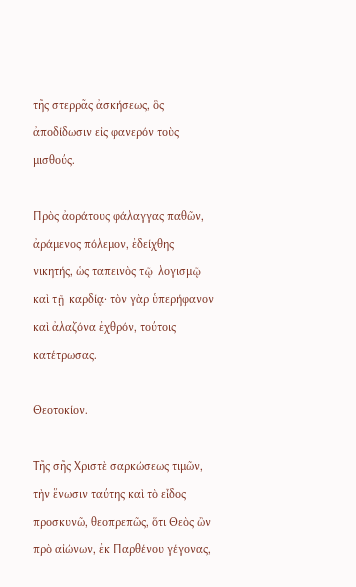τῆς στερρᾶς ἀσκήσεως, ὃς ἀποδίδωσιν εἰς φανερόν τοὺς μισθούς.

Πρὸς ἀοράτους φάλαγγας παθῶν, ἀράμενος πόλεμον, ἐδείχθης νικητής, ὡς ταπεινὸς τῷ  λογισμῷ καὶ τῇ  καρδίᾳ· τὸν γὰρ ὑπερήφανον καὶ ἀλαζόνα ἐχθρόν, τούτοις κατέτρωσας.

Θεοτοκίον.

Τῆς σῆς Χριστὲ σαρκώσεως τιμῶν, τὴν ἕνωσιν ταύτης καὶ τὸ εἶδος προσκυνῶ, θεοπρεπῶς, ὅτι Θεὸς ὢν πρὸ αἰώνων, ἐκ Παρθένου γέγονας,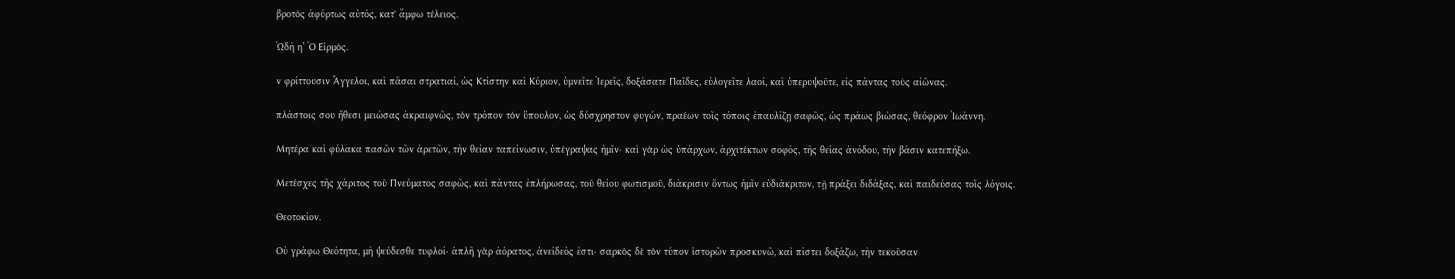βροτὸς ἀφύρτως αὐτός, κατ' ἄμφω τέλειος.

Ὠδὴ η’ Ὁ Εἱρμὸς.

ν φρίττουσιν Ἄγγελοι, καὶ πᾶσαι στρατιαί, ὡς Κτίστην καὶ Κύριον, ὑμνεῖτε Ἱερεῖς, δοξάσατε Παῖδες, εὐλογεῖτε λαοί, καὶ ὑπερυψοῦτε, εἰς πάντας τοὺς αἰῶνας.

πλάστοις σου ἤθεσι μειώσας ἀκραιφνῶς, τὸν τρόπον τὸν ὕπουλον, ὡς δύσχρηστον φυγών, πραέων τοῖς τόποις ἐπαυλίζῃ σαφῶς, ὡς πράως βιώσας, θεόφρον Ἰωάννη.

Μητέρα καὶ φύλακα πασῶν τῶν ἀρετῶν, τὴν θείαν ταπείνωσιν, ὑπέγραψας ἡμῖν· καὶ γὰρ ὡς ὑπάρχων, ἀρχιτέκτων σοφός, τῆς θείας ἀνόδου, τὴν βάσιν κατεπήξω.

Μετέσχες τῆς χάριτος τοῦ Πνεύματος σαφῶς, καὶ πάντας ἐπλήρωσας, τοῦ θείου φωτισμοῦ, διάκρισιν ὄντως ἡμῖν εὐδιάκριτον, τῇ πράξει διδάξας, καὶ παιδεύσας τοῖς λόγοις.

Θεοτοκίον.

Οὐ γράφω Θεότητα, μὴ ψεύδεσθε τυφλοί· ἁπλῆ γὰρ ἀόρατος, ἀνείδεός ἐστι· σαρκὸς δὲ τὸν τύπον ἱστορῶν προσκυνῶ, καὶ πίστει δοξάζω, τὴν τεκοῦσαν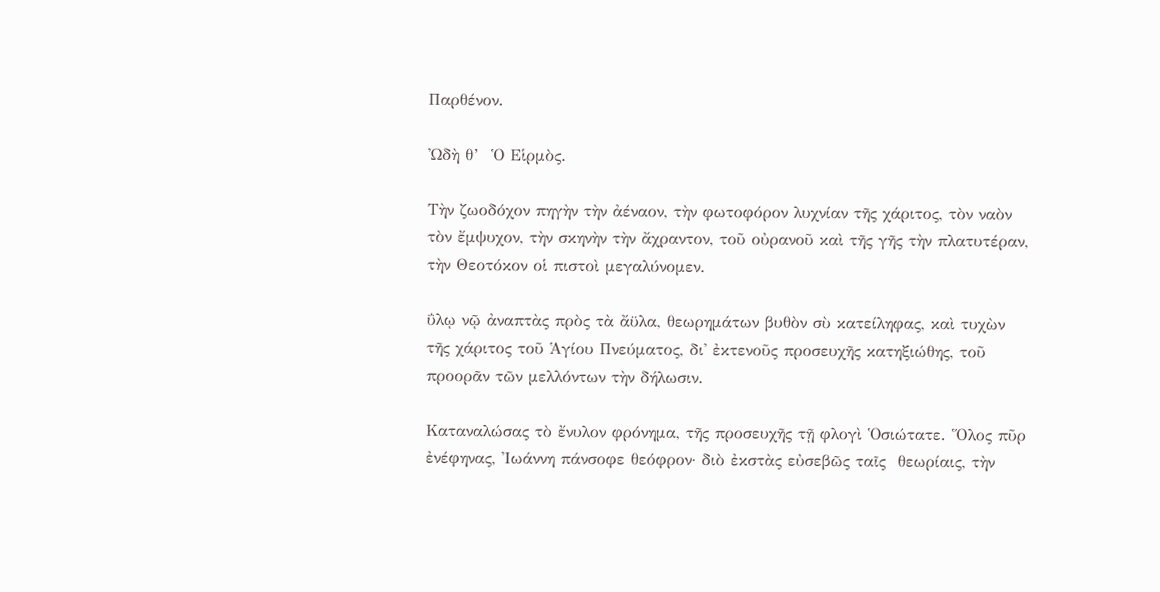Παρθένον.

Ὠδὴ θ’  Ὁ Εἱρμὸς.

Τὴν ζωοδόχον πηγὴν τὴν ἀέναον, τὴν φωτοφόρον λυχνίαν τῆς χάριτος, τὸν ναὸν τὸν ἔμψυχον, τὴν σκηνὴν τὴν ἄχραντον, τοῦ οὐρανοῦ καὶ τῆς γῆς τὴν πλατυτέραν, τὴν Θεοτόκον οἱ πιστοὶ μεγαλύνομεν.

ΰλῳ νῷ ἀναπτὰς πρὸς τὰ ἄϋλα, θεωρημάτων βυθὸν σὺ κατείληφας, καὶ τυχὼν τῆς χάριτος τοῦ Ἁγίου Πνεύματος, δι' ἐκτενοῦς προσευχῆς κατηξιώθης, τοῦ προορᾶν τῶν μελλόντων τὴν δήλωσιν.

Καταναλώσας τὸ ἔνυλον φρόνημα, τῆς προσευχῆς τῇ φλογὶ Ὁσιώτατε. Ὅλος πῦρ ἐνέφηνας, Ἰωάννη πάνσοφε θεόφρον· διὸ ἐκστὰς εὐσεβῶς ταῖς  θεωρίαις, τὴν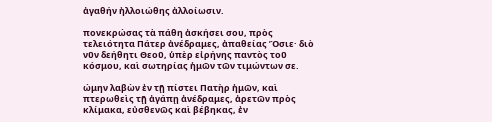ἀγαθήν ἠλλοιώθης ἀλλοίωσιν.

πονεκρώσας τὰ πάθη ἀσκήσει σου, πρὸς τελειότητα Πάτερ ἀνέδραμες, ἀπαθείας Ὅσιε· διὸ νῦν δεήθητι Θεοῦ, ὑπὲρ εἰρήνης παντὸς τοῦ κόσμου, καὶ σωτηρίας ἡμῶν τῶν τιμώντων σε.

ώμην λαβὼν ἐν τῇ πίστει Πατὴρ ἡμῶν, καὶ πτερωθεὶς τῇ ἀγάπῃ ἀνέδραμες, ἀρετῶν πρὸς κλίμακα, εὐσθενῶς καὶ βέβηκας, ἐν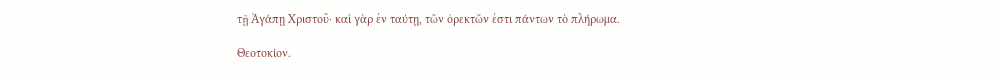τῇ Ἀγάπῃ Χριστοῦ· καὶ γὰρ ἐν ταύτῃ, τῶν ὀρεκτῶν ἐστι πάντων τὸ πλήρωμα.

Θεοτοκίον.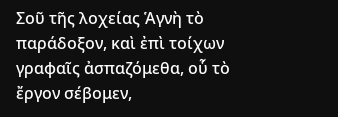Σοῦ τῆς λοχείας Ἁγνὴ τὸ παράδοξον, καὶ ἐπὶ τοίχων γραφαῖς ἀσπαζόμεθα, οὗ τὸ ἔργον σέβομεν,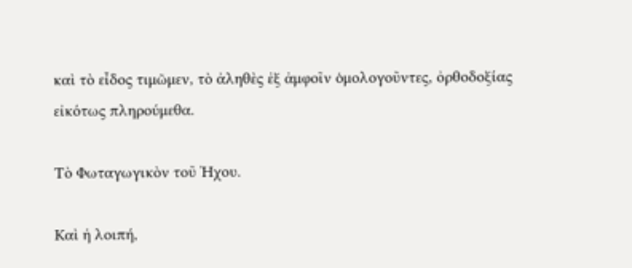καὶ τὸ εἶδος τιμῶμεν, τὸ ἀληθὲς ἐξ ἀμφοῖν ὁμολογοῦντες, ὀρθοδοξίας εἰκότως πληρούμεθα.

Τὸ Φωταγωγικὸν τοῦ Ἠχου.

Καὶ ἡ λοιπή,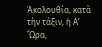Ἀκολουθία, κατὰ τὴν τάξιν, ἡ Α’ Ὥρα,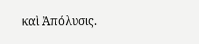καὶ Ἀπόλυσις.